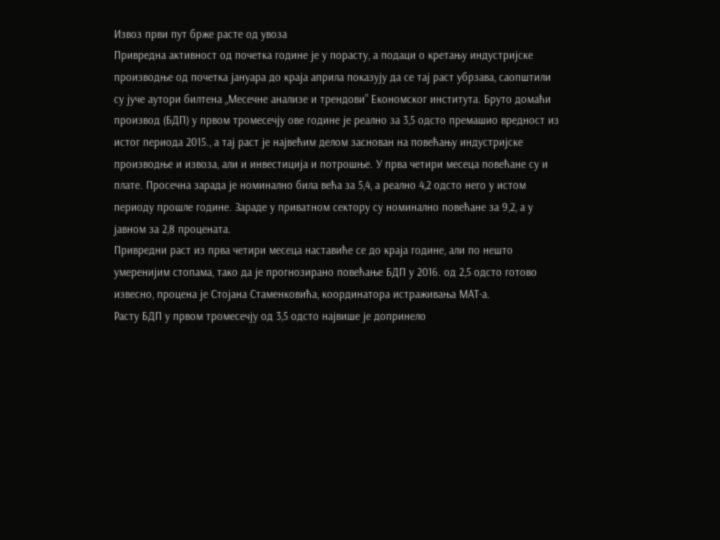Извоз први пут брже расте од увоза
Привредна активност од почетка године је у порасту, а подаци о кретању индустријске производње од почетка јануара до краја априла показују да се тај раст убрзава, саопштили су јуче аутори билтена „Месечне анализе и трендови” Економског института. Бруто домаћи производ (БДП) у првом тромесечју ове године је реално за 3,5 одсто премашио вредност из истог периода 2015., а тај раст је највећим делом заснован на повећању индустријске производње и извоза, али и инвестиција и потрошње. У прва четири месеца повећане су и плате. Просечна зарада је номинално била већа за 5,4, а реално 4,2 одсто него у истом периоду прошле године. Зараде у приватном сектору су номинално повећане за 9,2, а у јавном за 2,8 процената.
Привредни раст из прва четири месеца наставиће се до краја године, али по нешто умеренијим стопама, тако да је прогнозирано повећање БДП у 2016. од 2,5 одсто готово извесно, процена је Стојана Стаменковића, координатора истраживања МАТ-а.
Расту БДП у првом тромесечју од 3,5 одсто највише је допринело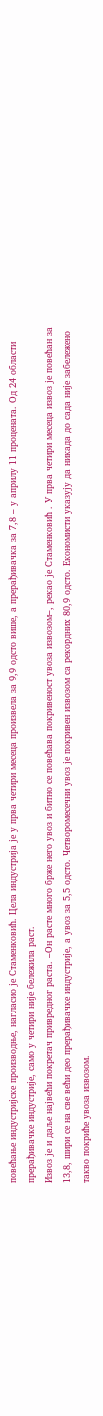повећање индустријске производње, нагласио је Стаменковић. Цела индустрија је у прва четири месеца произвела за 9,9 одсто више, а прерађивачка за 7,8 – у априлу 11 процената. Од 24 области прерађивачке индустрије, само у четири није бележила раст.
Извоз је и даље највећи покретач привредног раста. –Он расте много брже него увоз и битно се повећава покривеност увоза извозом–, рекао је Стаменковић . У прва четири месеца извоз је повећан за 13,8, шири се на све већи део прерађивачке индустрије, а увоз за 5,5 одсто. Четворомесечни увоз је покривен извозом са рекордних 80,9 одсто. Економисти указују да никада до сада није забележено такво покриће увоза извозом.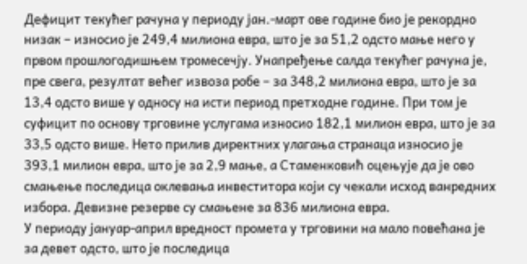Дефицит текућег рачуна у периоду јан.-март ове године био је рекордно низак – износио је 249,4 милиона евра, што је за 51,2 одсто мање него у првом прошлогодишњем тромесечју. Унапређење салда текућег рачуна је, пре свега, резултат већег извоза робе – за 348,2 милиона евра, што је за 13,4 одсто више у односу на исти период претходне године. При том је суфицит по основу трговине услугама износио 182,1 милион евра, што је за 33,5 одсто више. Нето прилив директних улагања странаца износио је 393,1 милион евра, што је за 2,9 мање, а Стаменковић оцењује да је ово смањење последица оклевања инвеститора који су чекали исход ванредних избора. Девизне резерве су смањене за 836 милиона евра.
У периоду јануар-април вредност промета у трговини на мало повећана је за девет одсто, што је последица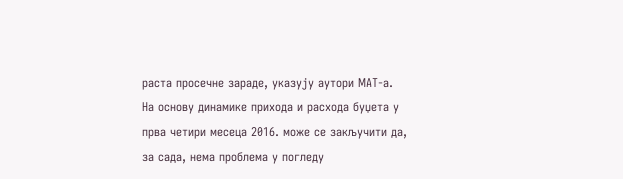раста просечне зараде, указују аутори МАТ-а.
На основу динамике прихода и расхода буџета у прва четири месеца 2016. може се закључити да, за сада, нема проблема у погледу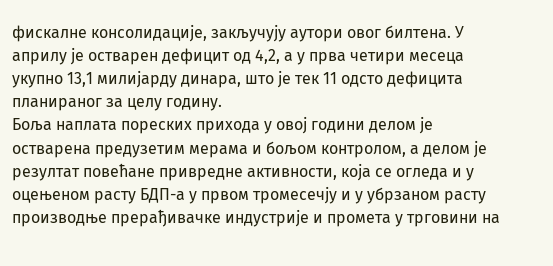фискалне консолидације, закључују аутори овог билтена. У априлу је остварен дефицит од 4,2, а у прва четири месеца укупно 13,1 милијарду динара, што је тек 11 одсто дефицита планираног за целу годину.
Боља наплата пореских прихода у овој години делом је остварена предузетим мерама и бољом контролом, а делом је резултат повећане привредне активности, која се огледа и у оцењеном расту БДП-а у првом тромесечју и у убрзаном расту производње прерађивачке индустрије и промета у трговини на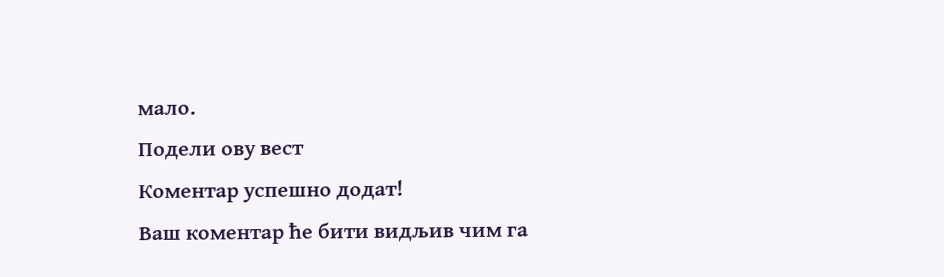мало.
Подели ову вест
Комeнтар успeшно додат!
Ваш комeнтар ћe бити видљив чим га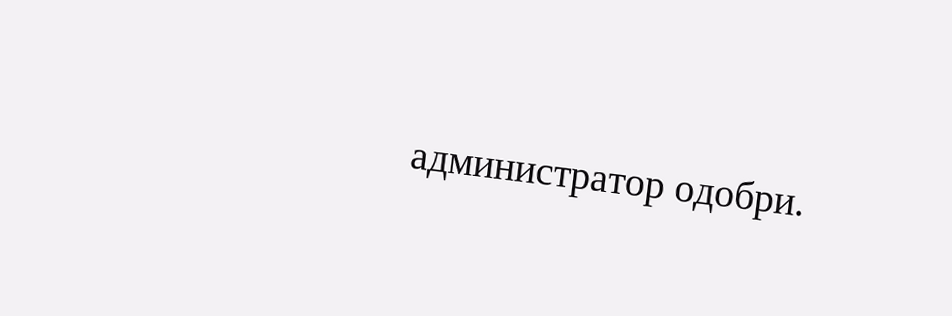администратор одобри.